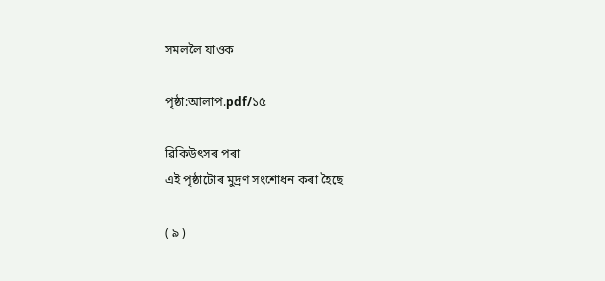সমললৈ যাওক

পৃষ্ঠা:আলাপ.pdf/১৫

ৱিকিউৎসৰ পৰা
এই পৃষ্ঠাটোৰ মুদ্ৰণ সংশোধন কৰা হৈছে

( ৯ )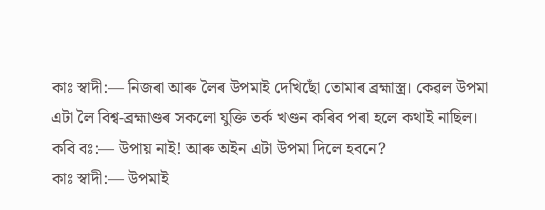কাঃ স্বাদী:— নিজৰা আৰু লৈৰ উপমাই দেখিছোঁ তোমাৰ ব্ৰহ্মাস্ত্ৰ। কেৱল উপমা এটা লৈ বিশ্ব-ব্ৰহ্মাণ্ডৰ সকলো যুক্তি তৰ্ক খণ্ডন কৰিব পৰা হলে কথাই নাছিল।
কবি বঃ:— উপায় নাই! আৰু অইন এটা উপমা দিলে হবনে?
কাঃ স্বাদী:— উপমাই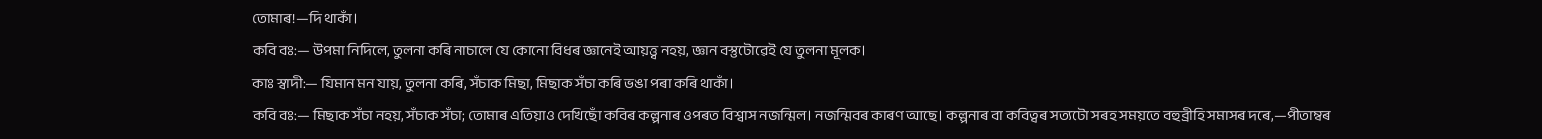তোমাৰ!—দি থাকাঁ।
কবি বঃ:— উপমা নিদিলে, তুলনা কৰি নাচালে যে কোনো বিধৰ জ্ঞানেই আয়ত্ত্ব নহয়, জ্ঞান বস্তুটোৱেই যে তুলনা মূলক।
কাঃ স্বাদী:— যিমান মন যায়, তুলনা কৰি, সঁচাক মিছা, মিছাক সঁচা কৰি ভঙা পৰা কৰি থাকাঁ।
কবি বঃ:— মিছাক সঁচা নহয়, সঁচাক সঁচা; তোমাৰ এতিয়াও দেখিছোঁ কবিৰ কল্পনাৰ ওপৰত বিশ্বাস নজন্মিল। নজন্মিবৰ কাৰণ আছে। কল্পনাৰ বা কবিত্বৰ সত্যটো সৰহ সময়তে বহুব্ৰীহি সমাসৰ দৰে,—পীতাম্বৰ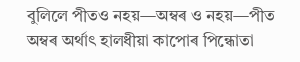বুলিলে পীতও নহয়—অম্বৰ ও নহয়—পীত অম্বৰ অৰ্থাৎ হালধীয়া কাপোৰ পিন্ধোতা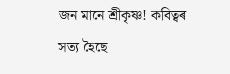জন মানে শ্ৰীকৃষ্ণ! কবিত্বৰ সত্য হৈছে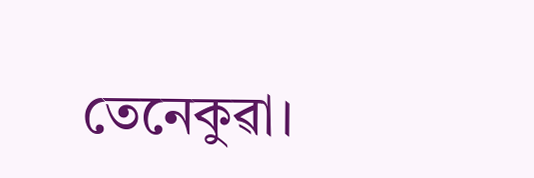তেনেকুৱা।